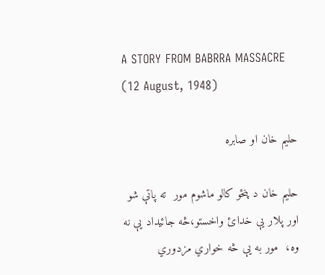A STORY FROM BABRRA MASSACRE (12 August, 1948)

حليم خان او صابره

حلیم خان د پنځو کالو ماشوم مور  ته پاتې شو اور پلار یې خدائ واخستو،څه جائیداد يې نه وه،  مور به یې څه خواري مزدوري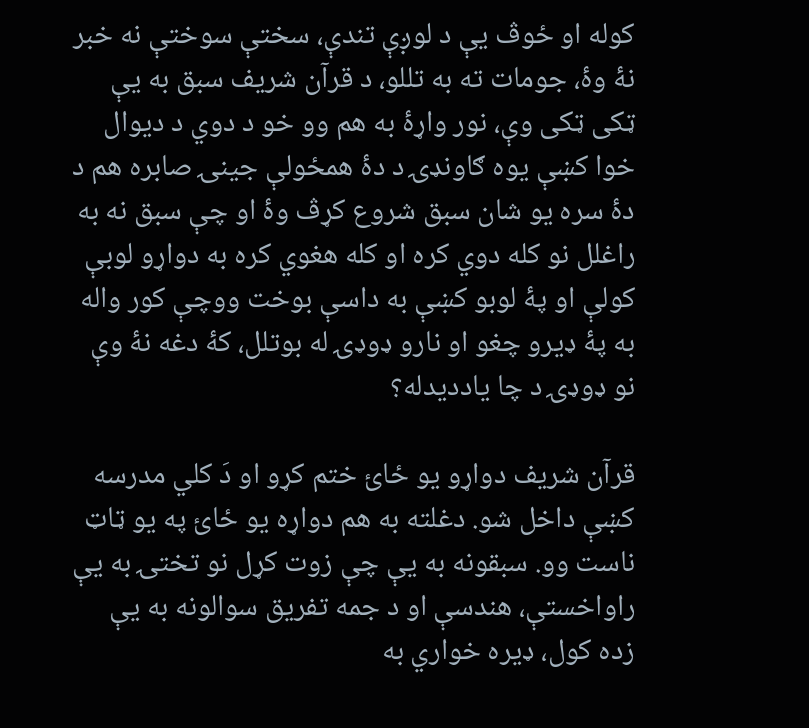کوله او ځوڤ یې د لوږې تندې، سختې سوختې نه خبر نۀ وۀ، جومات ته به تللو، د قرآن شريف سبق به يې ټکی ټکی وې، نور واړۀ به هم وو خو د دوي د ديوال خوا کښې يوه ګاونډۍ د دۀ همځولې جینۍ صابره هم د دۀ سره يو شان سبق شروع کړڤ وۀ او چې سبق نه به راغلل نو کله دوي کره او کله هغوي کره به دواړو لوبې کولې او پۀ لوبو کښې به داسې بوخت ووچې کور واله به پۀ ډیرو چغو او نارو ډوډۍ له بوتلل، کۀ دغه نۀ وې نو ډوډۍ د چا ياددیدله؟

قرآن شريف دواړو يو ځائ ختم کړو او دَ کلي مدرسه کښې داخل شو. دغلته به هم دواړه يو ځائ په يو ټاټ ناست وو. سبقونه به يې چې زوت کړل نو تختۍ به يې راواخستې، هندسې او د جمه تفریق سوالونه به يې زده کول، ډیره خواري به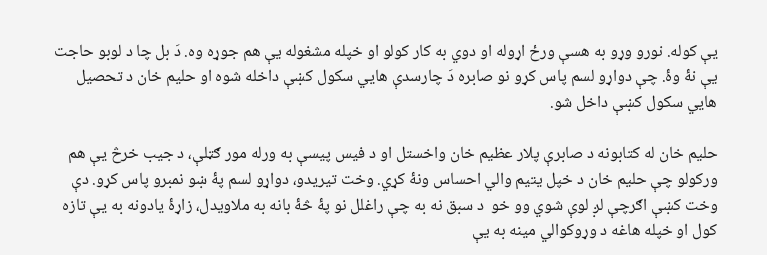يې کوله. نورو وړو به هسې ورځ اړوله او دوي به کار کولو او خپله مشغوله يې هم جوړه وه. دَ بل چا د لوبو حاجت يې نۀ وۀ. چې دواړو لسم پاس کړو نو صابره دَ چارسدې هايي سکول کښې داخله شوه او حليم خان د تحصیل هايي سکول کښې داخل شو.

حلیم خان له کتابونه د صابرې پلار عظيم خان واخستل او د فیس پيسې به ورله مور ګټلې، د جيب خرڅ يې هم ورکولو چې حلیم خان د خپل يتيم والي احساس ونۀ کړي. وخت تيريدو، دواړو لسم پۀ ښو نمبرو پاس کړو. دې وخت کښې اګرچې لږ لوې شوي وو خو  د سبق نه به چې راغلل نو پۀ څۀ بانه به ملاویدل، زاړۀ يادونه به يې تازه کول او خپله هاغه د وړوکوالي مینه به يې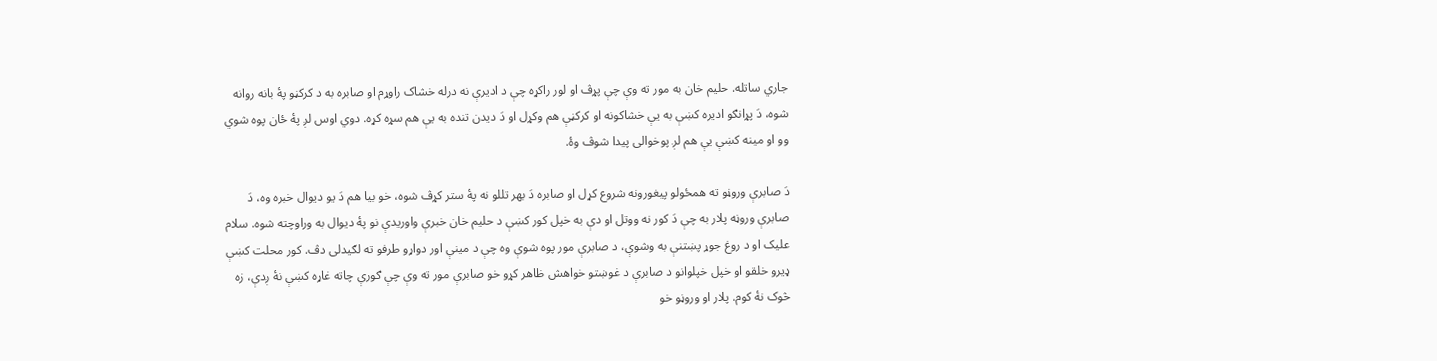جاري ساتله. حليم خان به مور ته وې چې پړڤ او لور راکړه چې د اديرې نه درله خشاک راوړم او صابره به د کرکڼو پۀ بانه روانه شوه، دَ پړانګو اديره کښې به يې خشاکونه او کرکڼې هم وکړل او دَ ديدن تنده به يې هم سړه کړه. دوي اوس لږ پۀ ځان پوه شوي وو او مينه کښې يې هم لږ پوخوالی پيدا شوڤ وۀ.

دَ صابرې وروڼو ته همځولو پيغورونه شروع کړل او صابره دَ بهر تللو نه پۀ ستر کړڤ شوه، خو بيا هم دَ يو ديوال خبره وه، دَ صابرې وروڼه پلار به چې دَ کور نه ووتل او دې به خپل کور کښې د حليم خان خبرې واوريدې نو پۀ ديوال به وراوچته شوه. سلام عليک او د روغ جوړ پښتنې به وشوې، د صابرې مور پوه شوې وه چې د مينې اور دواړو طرفو ته لګيدلی دڤ. کور محلت کښې ډیرو خلقو او خپل خپلوانو د صابرې د غوښتو خواهش ظاهر کړو خو صابرې مور ته وې چې ګورې چاته غاړه کښې نۀ ږدې، زه څوک نۀ کوم. پلار او وروڼو خو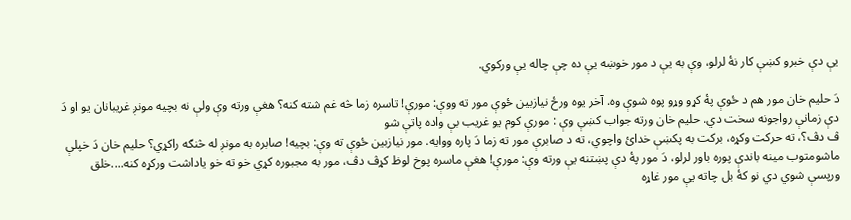يې دې خبرو کښې کار نۀ لرلو، وې به يې د مور خوښه يې ده چې چاله يې ورکوي.

دَ حليم خان مور هم د ځوې پۀ کړو وړو پوه شوې وه. آخر يوه ورځ نيازبين ځوې مور ته ووې: مورې! تاسره زما څه غم شته کنه؟ هغې ورته وې ولې نه بچيه مونږ غريبانان يو او دَ دې زمانې رواجونه سخت دي. حليم خان ورته جواب کښې وې : مورې کوم يو غريب بې واده پاتې شو
ڤ دڤ؟، ته حرکت وکړه، برکت به پکښې خدائ واچوي، ته د صابرې مور ته زما دَ پاره ووايه. مور نيازبين ځوې ته وې: بچيه! صابره به مونږ له څنګه راکړي؟ حليم خان دَ خپلې ماشومتوب مينه باندې پوره باور لرلو، دَ مور پۀ دې پښتنه يې ورته وې: مورې! هغې ماسره پوخ لوظ کړڤ دڤ، مور به مجبوره کړي خو ته خو ياداشت ورکړه کنه....خلق ورپسې شوي دي نو کۀ بل چاته يې مور غاړه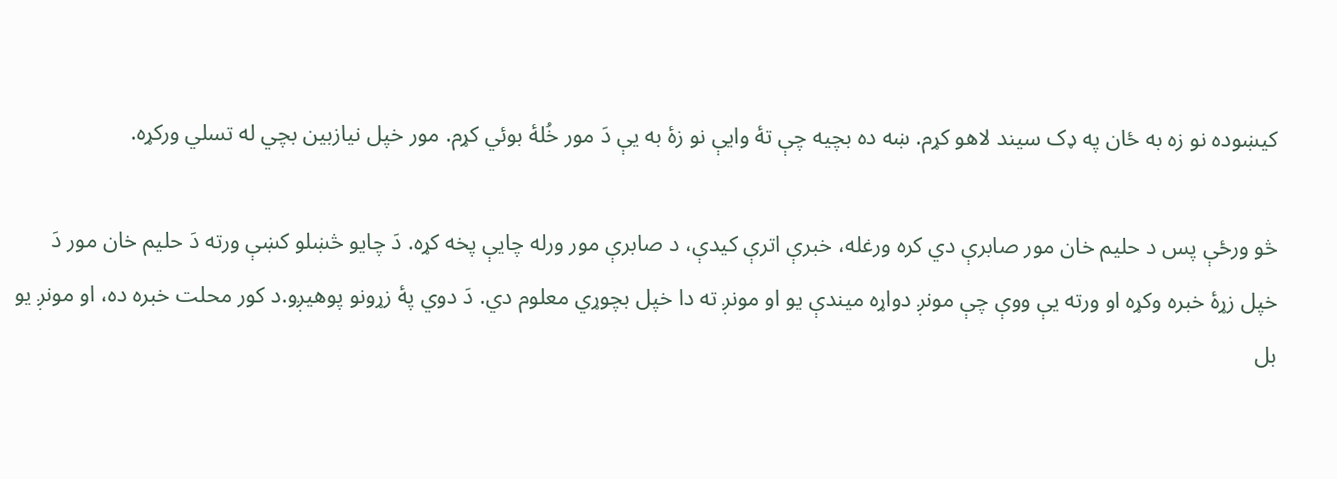کيښوده نو زه به ځان په ډک سيند لاهو کړم. ښه ده بچيه چې تۀ وايې نو زۀ به يې دَ مور خُلۀ بوئي کړم. مور خپل نيازبين بچي له تسلي ورکړه.

څو ورځې پس د حليم خان مور صابرې دي کره ورغله، خبرې اترې کیدې، د صابرې مور ورله چايې پخه کړه. دَ چايو څښلو کښې ورته دَ حليم خان مور دَ خپل زړۀ خبره وکړه او ورته يې ووې چې مونږ دواړه ميندې يو او مونږ ته دا خپل بچوړي معلوم دي. دَ دوي پۀ زړونو پوهيږو.د کور محلت خبره ده، او مونږ يو بل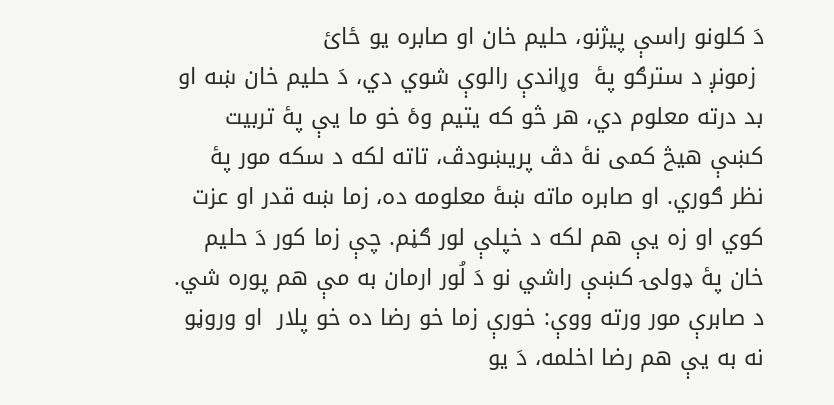دَ کلونو راسې پیژنو، حليم خان او صابره يو ځائ
 زمونږ د سترګو پۀ  وړاندې رالوې شوي دي، دَ حليم خان ښه او بد درته معلوم دي، هر څو که يتیم وۀ خو ما يې پۀ تربيت کښې هيڅ کمی نۀ دڤ پريښودڤ، تاته لکه د سکه مور پۀ نظر ګوري. او صابره ماته ښۀ معلومه ده، زما ښه قدر او عزت کوي او زه يې هم لکه د خپلې لور ګڼم. چې زما کور دَ حليم خان پۀ ډولۍ کښې راشي نو دَ لُور ارمان به مې هم پوره شي. د صابرې مور ورته ووې: خورې زما خو رضا ده خو پلار  او وروڼو نه به يې هم رضا اخلمه، دَ يو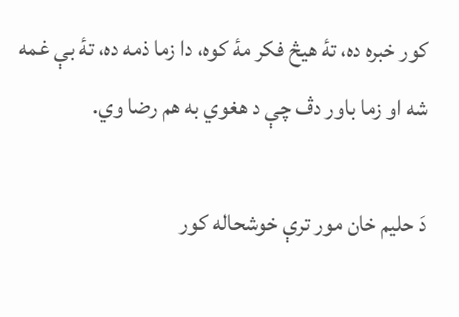کور خبره ده، تۀ هيڅ فکر مۀ کوه، دا زما ذمه ده، تۀ بې غمه شه او زما باور دڤ چې د هغوي به هم رضا وي.

دَ حليم خان مور ترې خوشحاله کور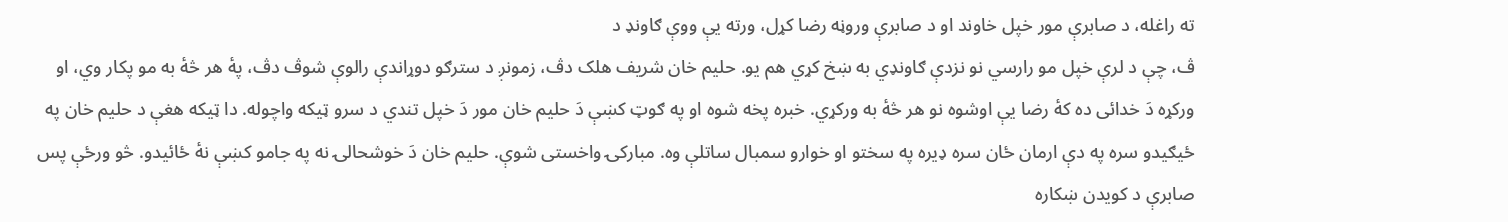ته راغله، د صابرې مور خپل خاوند او د صابرې وروڼه رضا کړل، ورته يې ووې ګاونډ د
ڤ، چې د لرې خپل مو رارسي نو نزدې ګاونډي به ښخ کړي هم يو. حليم خان شریف هلک دڤ، زمونږ د سترګو دوړاندې رالوې شوڤ دڤ، پۀ هر څۀ به مو پکار وي، او ورکړه دَ خدائی ده کۀ رضا يې اوشوه نو هر څۀ به ورکړي. خبره پخه شوه او په ګوټ کښې دَ حليم خان مور دَ خپل تندي د سرو ټیکه واچوله. دا ټيکه هغې د حليم خان په ځيګیدو سره په دې ارمان ځان سره ډیره په سختو او خوارو سمبال ساتلې وه. مبارکۍ واخستی شوې. حليم خان دَ خوشحالۍ نه په جامو کښې نۀ ځائيدو. څو ورځې پس صابرې د کویدن ښکاره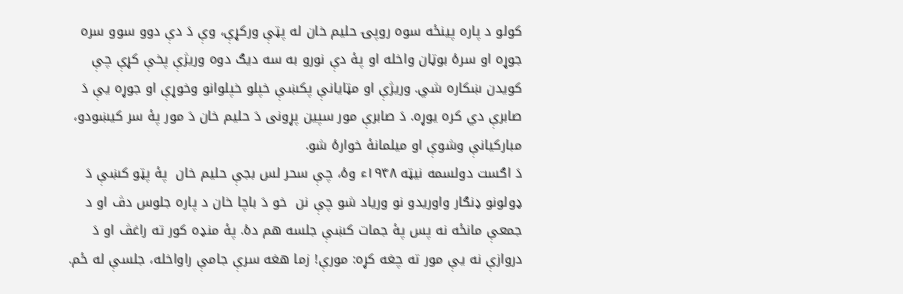کولو د پاره پینځه سوه روپۍ حليم خان له پټې ورکړې، وې دَ دې دوو سوو سره جوړه او سرۀ بوټان واخله او پۀ دې نورو به سه ديګ دوه وريژې پخې کړې چې کويدن ښکاره شي. وريژې او مټايانې پکښې خپلو خپلوانو وخوړې او جوړه يې دَ صابرې دي کره يوړه. دَ صابرې مور سپین پړونی دَ حليم خان دَ مور پۀ سر کيښودو، مبارکيانې وشوې او ميلمانۀ خوارۀ شو.
دَ اګست دولسمه نيټه ۱۹۴۸ء وۀ، چې سحر لس بجې حليم خان  پۀ پټو کښې دَ ډولونو ډنګار واوريدو نو ورياد شو چې نن  خو دَ باچا خان د پاره جلوس دڤ او د جمعې مانځه نه پس پۀ جمات کښې جلسه هم دۀ. پۀ منډه کور ته راغڤ او دَ دروازې نه يې مور ته چغه کړه: مورې! زما هغه سرې جامې راواخله، جلسې له ځم.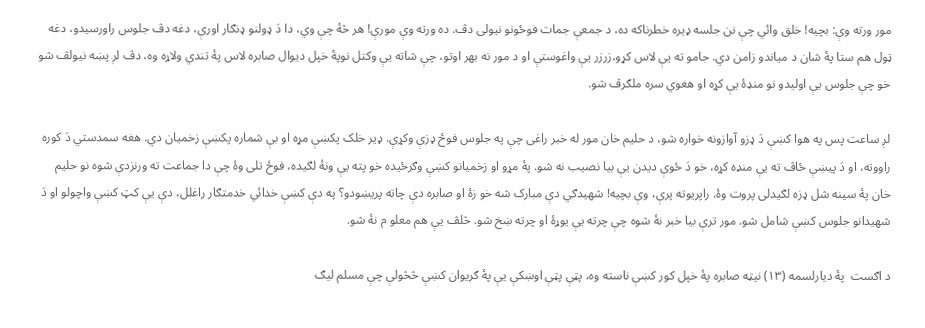مور ورته وې: بچيه! خلق وائي چې نن جلسه ډیره خطرناکه ده، د جمعې جمات فوځونو نیولی دڤ. ده ورته وې مورې! هر څۀ چې وي، دا دَ ډولنو ډنګار اورې، دغه دڤ جلوس راورسيدو، دغه ټول هم ستا پۀ شان د مياندو زامن دي. جامو ته يې لاس کړو،زرزر يې واغوستې او د مور نه بهر اوتو، چې شاته يې وکتل نوپۀ خپل ديوال صابره لاس پۀ تندي ولاړه وه، دڤ لږ پښه نيولڤ شو خو چې جلوس يې اوليدو نو منډۀ يې کړه او هغوي سره ملګرڤ شو.

لږ ساعت پس په هوا کښې دَ ډزو آوازونه خواره شو، د حليم خان مور له خبر راغی چې په جلوس فوځ ډزې وکړې. ډیر خلک پکښې مړه او بې شماره پکښې زخميان دي. هغه سمدستي دَ کوره راووته، او دَ پيښې ځاڤ ته يې منډه کړه، خو دَ ځوې ديدن يې بيا نصيب نه شو. پۀ مړو او زخميانو کښې وګرځیده خو پته يې ونۀ لګيده، فوځ تلی وۀ چې دا جماعت ته ورنزدې شوه نو حليم خان پۀ سينه شل ډزه لګيدلی پروت وۀ. راپريوته پرې، وې بچيه! شهيدګي دې مبارک شه خو زۀ او صابره دې چاته پريښودو؟ په دې کښې خدائي خدمتګار راغلل، دې يې کټ کښې واچولو او دَ شهيدانو جلوس کښې شامل شو. مور ترې بيا خبر نۀ شوه چې چرته يې يوړۀ او چرته ښخ شو. څلڤ يې هم معلو م نۀ شو.

د اګست  پۀ ديارلسمه (۱۳) نيټه صابره پۀ خپل کور کښې ناسته وه، پټې پټې اوښکې يې پۀ ګريوان کښې څڅولې چې مسلم ليګ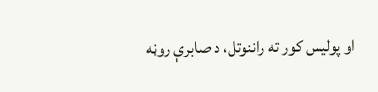او پوليس کور ته راننوتل، د صابرې روڼه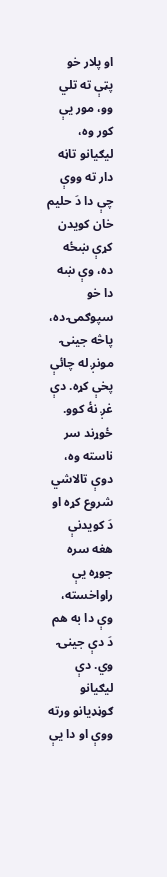او پلار خو پټې ته تلي وو، مور يې کور وه، ليګيانو تاڼه دار ته ووې چې دا دَ حليم خان کويدن کړې ښځه ده، وې ښه دا خو سپوګمۍ ده، پاڅه جينۍ مونږ له چائې پخې کړه. دې غږ نۀ کوو. ځوړند سر ناسته وه، دوې تالاشي شروع کړه او دَ کويدنې هغه سره جوړه يې راواخسته، وې دا به هم دَ دې جينۍ وي. دې ليګيانو ګوڼډیانو ورته ووې او دا يې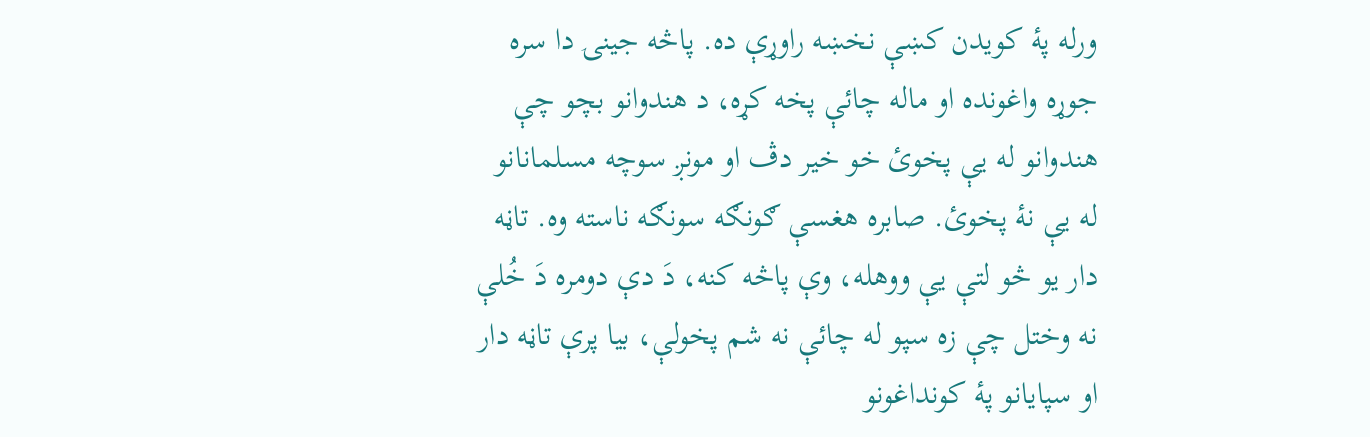ورله پۀ کويدن کښې نخښه راوړې ده. پاڅه جينۍ دا سره جوړه واغونده او ماله چائې پخه کړه، د هندوانو بچو چې هندوانو له يې پخوئ خو خير دڤ او مونږ سوچه مسلمانانو له يې نۀ پخوئ. صابره هغسې ګونګه سونګه ناسته وه. تاڼه دار يو څو لتې يې ووهله، وې پاڅه کنه، دَ دې دومره دَ خُلې نه وختل چې زه سپو له چائې نه شم پخولې، بیا پرې تاڼه دار او سپايانو پۀ کونداغونو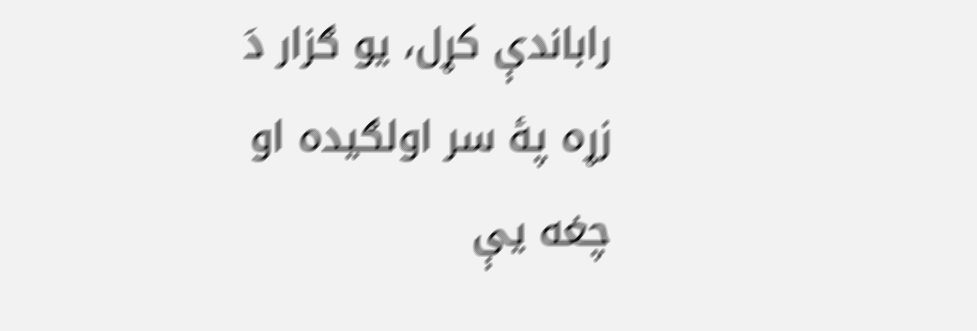راباندې کړل، يو ګزار دَ زړه پۀ سر اولګيده او چغه يې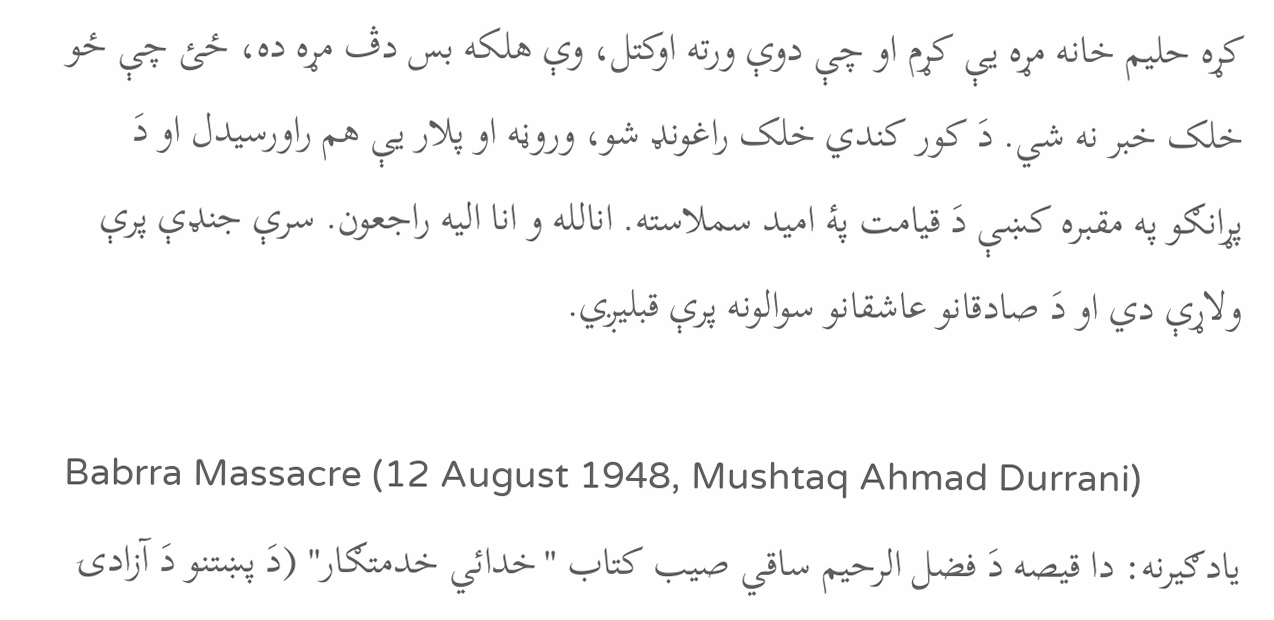کړه حليم خانه مړه يې کړم او چې دوې ورته اوکتل، وې هلکه بس دڤ مړه ده، ځئ چې ځو خلک خبر نه شي. دَ کور کندي خلک راغونډ شو، وروڼه او پلار يې هم راورسيدل او دَ پړانګو په مقبره کښې دَ قيامت پۀ اميد سملاسته. انالله و انا اليه راجعون. سرې جنډې پرې ولاړې دي او دَ صادقانو عاشقانو سوالونه پرې قبليږي.

Babrra Massacre (12 August 1948, Mushtaq Ahmad Durrani)
يادګيرنه: دا قيصه دَ فضل الرحیم ساقي صيب کتاب "خدائي خدمتګار" (دَ پښتنو دَ آزادۍ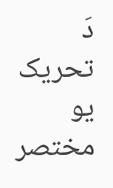دَ تحريک يو مختصر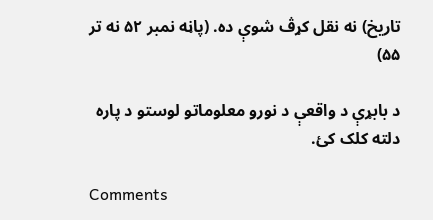تاريخ) نه نقل کړڤ شوې ده. (پاڼه نمبر ۵۲ نه تر ۵۵)

د بابړې د واقعې د نورو معلوماتو لوستو د پاره دلته کلک کئ.

Comments